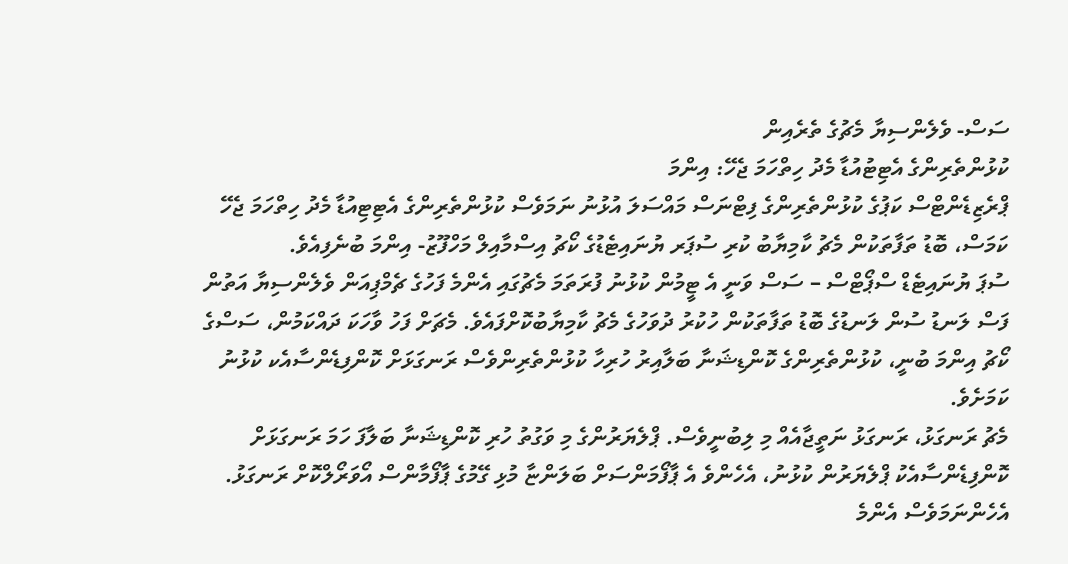ސަސް- ވެލެންސިޔާ މެޗުގެ ތެރެއިން
ކުޅުންތެރިންގެ އެޓިޓުއުޑާ މެދު ހިތްހަމަ ޖެހޭ: އިންމަ
ޕްރެޒިޑެންޓްސް ކަޕުގެ ކުޅުންތެރިންގެ ފިޓްނަސް މައްސަލަ އުޅުނު ނަމަވެސް ކުޅުންތެރިންގެ އެޓިޓިއުޑާ މެދު ހިތްހަމަ ޖެހޭ ކަމަސް، ބޮޑު ތަފާތަކުން މެޗު ކާމިޔާބު ކުރި ސުޕަރ ޔުނައިޓެޑުގެ ކޯޗު އިސްމާއިލް މަހްފޫޒު- އިންމަ ބުނެފިއެވެ.
ސުޕަ ޔުނައިޓެޑް ސްޕޯޓްސް – ސަސް ވަނީ އެ ޓީމުން ކުޅުނު ފުރަތަމަ މެޗުގައި އެންމެ ފަހުގެ ޗެމްޕިއަން ވެލެންސިޔާ އަތުން ފަސް ލަނޑު ސުން ލަނޑުގެ ބޮޑު ތަފާތަކުން ހުކުރު ދުވަހުގެ މެޗު ކާމިޔާބުކޮށްފައެވެ. މެޗަށް ފަހު ވާހަކަ ދައްކަމުން، ސަސްގެ ކޯޗު އިންމަ ބުނީ، ކުޅުންތެރިންގެ ކޮންޑިޝަނާ ބަލާއިރު ހުރިހާ ކުޅުންތެރިންވެސް ރަނގަޅަށް ކޮންފިޑެންސާއެކ ކުޅުނު ކަމަށެވެ.
މެޗު ރަނގަޅު، ރަނގަޅު ނަތީޖާއެއް މި ލިބުނީވެސް. ޕްލެޔަރުންގެ މި ވަގުތު ހުރި ކޮންޑިޝަނާ ބަލާފަ ހަމަ ރަނގަޅަށް ކޮންފިޑެންސާއެކު ޕްލެޔަރުން ކުޅުނު، އެހެންވެ އެ ޕާފޯމަންސަށް ބަލަންޏާ މުޅި ގޭމުގެ ޕާފޯމާންސް އޯވަރޯލްކޮށް ރަނގަޅު. އެހެންނަމަވެސް އެންމެ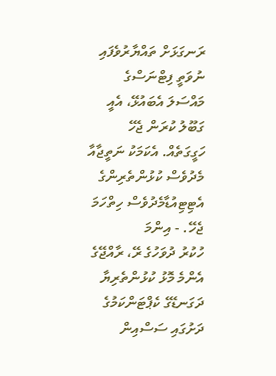ރަނގަޅަށް ތައްޔާރުވެފައި ނުވަތީ ފިޓްނަސްގެ މައްސަލަ އެބައުޅޭ، އެއީ ގަބޫލު ކުރަން ޖެހޭ ހަގީގަތެއް. އެކަމަކު ނަތީޖާއާ މެދުވެސް ކުޅުންތެރިންގެ އެޓިޓިއުޑާމެދުވެސް ހިތްހަމަ ޖެހޭ. - އިންމަ
ހުކުރު ދުވަހުގެ ރޭ، ރާއްޖޭގެ އެންމެ މޮޅު ކުޅުންތެރިޔާ ދަގަނޑޭގެ ކެޕްޓަންކަމުގެ ދަށުގައި ސަސްއިން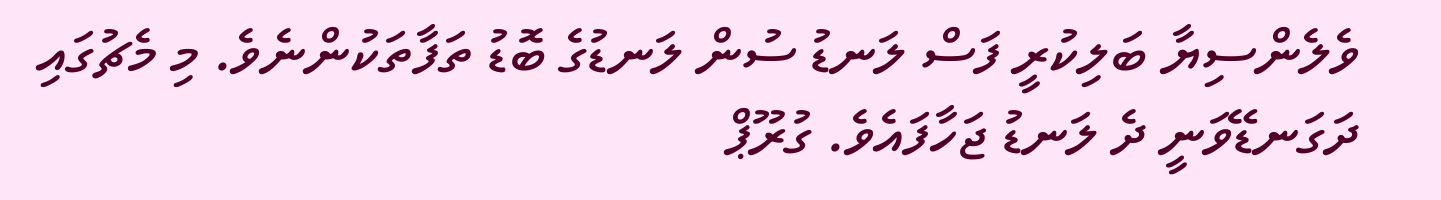ވެލެންސިޔާ ބަލިކުރީ ފަސް ލަނޑު ސުން ލަނޑުގެ ބޮޑު ތަފާތަކުންނެވެ. މި މެޗުގައި ދަގަނޑޭވަނީ ދެ ލަނޑު ޖަހާފައެވެ. ގުރޫޕް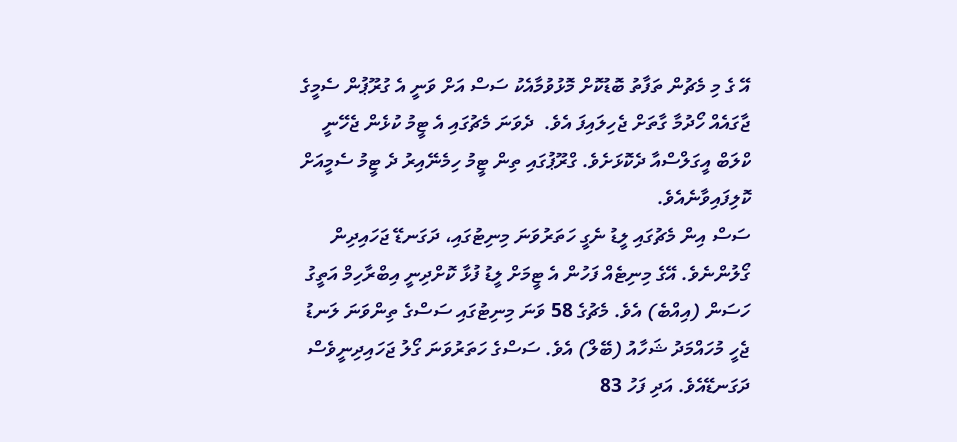އޭ ގެ މި މެޗުން ތަފާތު ބޮޑުކޮށް މޮޅުވުމާއެކު ސަސް އަށް ވަނީ އެ ގުރޫޕުން ސެމީގެ ޖާގައެއް ހޯދުމާ ގާތަށް ޖެހިލައިފަ އެވެ.  ދެވަނަ މެޗުގައި އެ ޓީމު ކުޅެން ޖެހޭނީ ކްލަބް އީގަލްސްއާ ދެކޮޅަށެވެ. ގްރޫޕުގައި ތިން ޓީމު ހިމެނޭއިރު ދެ ޓީމު ސެމީއަށް ކޮލިފައިވާނެއެވެ.
ސަސް އިން މެޗުގައި ލީޑު ނެގީ ހަތަރުވަނަ މިނިޓުގައި، ދަގަނޑޭ ޖަހައިދިން ގޯލުންނެވެ. އޭގެ މިނިޓެއް ފަހުން އެ ޓީމަށް ލީޑު ފުޅާ ކޮށްދިނީ އިބްރާހިމް އަތީގު ހަސަން (އިއްބެ) އެވެ. މެޗުގެ 58 ވަނަ މިނިޓުގައި ސަސްގެ ތިންވަނަ ލަނޑު ޖެހީ މުހައްމަދު ޝަހާއު (ބޭލް) އެވެ. ސަސްގެ ހަތަރުވަނަ ގޯލު ޖަހައިދިނީވެސް ދަގަނޑޭއެވެ. އަދި ފަހު 83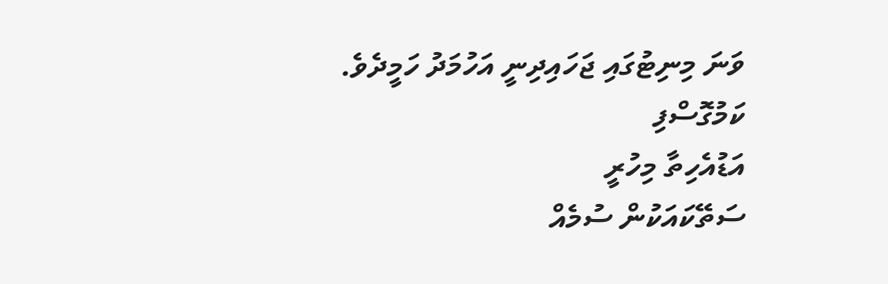ވަނަ މިނިޓުގައި ޖަހައިދިނީ އަހުމަދު ހަމީދެވެ.
ކަމުގޮސްފި
އަޑުއެހިތާ މިހުރީ
ސަތޭކައަކުން ސުމެއް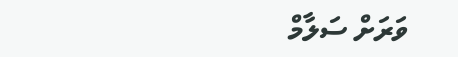ވަރަށް ސަލާމް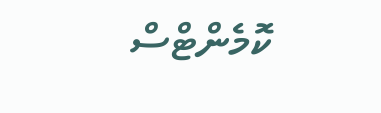ކޮމެންޓްސް